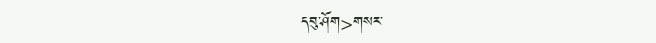དབུ་ཤོག>གསར་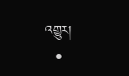འགྱུར།
  •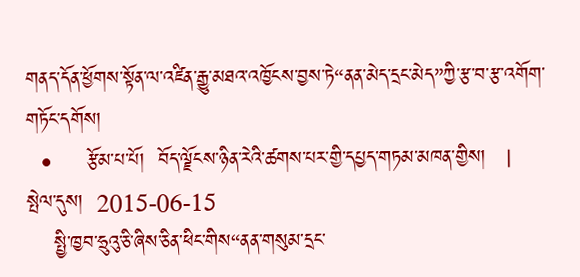གནད་དོན་ཕྱོགས་སྟོན་ལ་འཛིན་རྒྱུ་མཐའ་འཁྱོངས་བྱས་ཏེ“ནན་མེད་དྲང་མེད”ཀྱི་རྩ་བ་རྩ་འགོག་གཏོང་དགོས།
  •     རྩོམ་པ་པོ།  བོད་ལྗོངས་ཉིན་རེའི་ཚགས་པར་གྱི་དཔྱད་གཏམ་མཁན་གྱིས།   |     སྤེལ་དུས།  2015-06-15
    སྤྱི་ཁྱབ་ཧྲུའུ་ཅི་ཞིས་ཅིན་ཕིང་གིས“ནན་གསུམ་དྲང་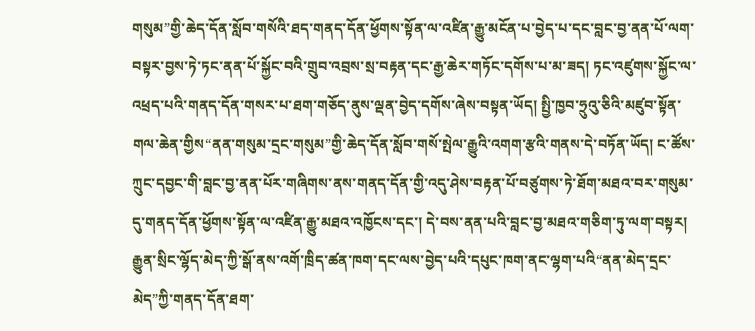གསུམ”གྱི་ཆེད་དོན་སློབ་གསོའི་ཐད་གནད་དོན་ཕྱོགས་སྟོན་ལ་འཛིན་རྒྱུ་མངོན་པ་བྱེད་པ་དང་བླང་བྱ་ནན་པོ་ལག་བསྟར་བྱས་ཏེ་ཏང་ནན་པོ་སྐྱོང་བའི་གྲུབ་འབྲས་སྲ་བརྟན་དང་རྒྱ་ཆེར་གཏོང་དགོས་པ་མ་ཟད། ཏང་འཛུགས་སྐྱོང་ལ་འཕྲད་པའི་གནད་དོན་གསར་པ་ཐག་གཅོད་ནུས་ལྡན་བྱེད་དགོས་ཞེས་བསྟན་ཡོད། སྤྱི་ཁྱབ་ཧྲུའུ་ཅིའི་མཛུབ་སྟོན་གལ་ཆེན་གྱིས“ནན་གསུམ་དྲང་གསུམ”གྱི་ཆེད་དོན་སློབ་གསོ་སྤེལ་རྒྱུའི་འགག་རྩའི་གནས་དེ་བཏོན་ཡོད། ང་ཚོས་ཀྲུང་དབྱང་གི་བླང་བྱ་ནན་པོར་གཞིགས་ནས་གནད་དོན་གྱི་འདུ་ཤེས་བརྟན་པོ་བཙུགས་ཏེ་ཐོག་མཐའ་བར་གསུམ་དུ་གནད་དོན་ཕྱོགས་སྟོན་ལ་འཛིན་རྒྱུ་མཐའ་འཁྱོངས་དང་། དེ་བས་ནན་པའི་བླང་བྱ་མཐའ་གཅིག་ཏུ་ལག་བསྟར། རྒྱུན་སྲིང་ལྷོད་མེད་ཀྱི་སྒོ་ནས་འགོ་ཁྲིད་ཚན་ཁག་དང་ལས་བྱེད་པའི་དཔུང་ཁག་ནང་ལྷག་པའི“ནན་མེད་དྲང་མེད”ཀྱི་གནད་དོན་ཐག་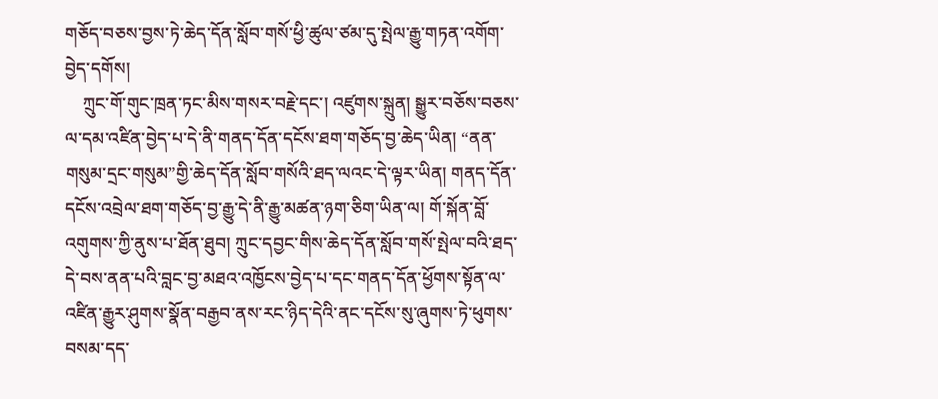གཅོད་བཅས་བྱས་ཏེ་ཆེད་དོན་སློབ་གསོ་ཕྱི་ཚུལ་ཙམ་དུ་སྤེལ་རྒྱུ་གཏན་འགོག་བྱེད་དགོས།
    ཀྲུང་གོ་གུང་ཁྲན་ཏང་མིས་གསར་བརྗེ་དང་། འཛུགས་སྐྲུན། སྒྱུར་བཅོས་བཅས་ལ་དམ་འཛིན་བྱེད་པ་དེ་ནི་གནད་དོན་དངོས་ཐག་གཅོད་བྱ་ཆེད་ཡིན། “ནན་གསུམ་དྲང་གསུམ”གྱི་ཆེད་དོན་སློབ་གསོའི་ཐད་ལའང་དེ་ལྟར་ཡིན། གནད་དོན་དངོས་འབྲེལ་ཐག་གཅོད་བྱ་རྒྱུ་དེ་ནི་རྒྱུ་མཚན་ཉག་ཅིག་ཡིན་ལ། གོ་སྐོན་བློ་འགུགས་ཀྱི་ནུས་པ་ཐོན་ཐུབ། ཀྲུང་དབྱང་གིས་ཆེད་དོན་སློབ་གསོ་སྤེལ་བའི་ཐད་དེ་བས་ནན་པའི་བླང་བྱ་མཐའ་འཁྱོངས་བྱེད་པ་དང་གནད་དོན་ཕྱོགས་སྟོན་ལ་འཛིན་རྒྱུར་ཤུགས་སྣོན་བརྒྱབ་ནས་རང་ཉིད་དེའི་ནང་དངོས་སུ་ཞུགས་ཏེ་ཕུགས་བསམ་དད་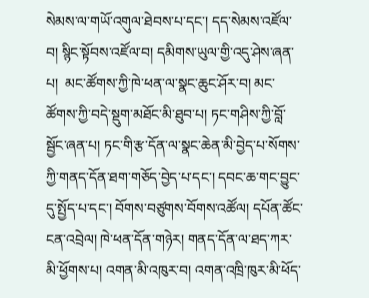སེམས་ལ་གཡོ་འགུལ་ཐེབས་པ་དང་། དད་སེམས་འཛོལ་བ། སྙིང་སྟོབས་འཛོལ་བ། དམིགས་ཡུལ་གྱི་འདུ་ཤེས་ཞན་པ།  མང་ཚོགས་ཀྱི་ཁེ་ཕན་ལ་སྣང་ཆུང་ཤོར་བ། མང་ཚོགས་ཀྱི་བདེ་སྡུག་མཐོང་མི་ཐུབ་པ། ཏང་གཤིས་ཀྱི་བློ་སྦྱོང་ཞན་པ། ཏང་གི་རྩ་དོན་ལ་སྣང་ཆེན་མི་བྱེད་པ་སོགས་ཀྱི་གནད་དོན་ཐག་གཅོད་བྱེད་པ་དང་། དབང་ཆ་གང་བྱུང་དུ་སྤྱོད་པ་དང་། བོགས་བཙུགས་བོགས་འཚོལ། དཔོན་ཚོང་ངན་འབྲེལ། ཁེ་ཕན་དོན་གཉེར། གནད་དོན་ལ་ཐད་ཀར་མི་ཕྱོགས་པ། འགན་མི་འཁུར་བ། འགན་འཁྲི་ཁུར་མི་ཕོད་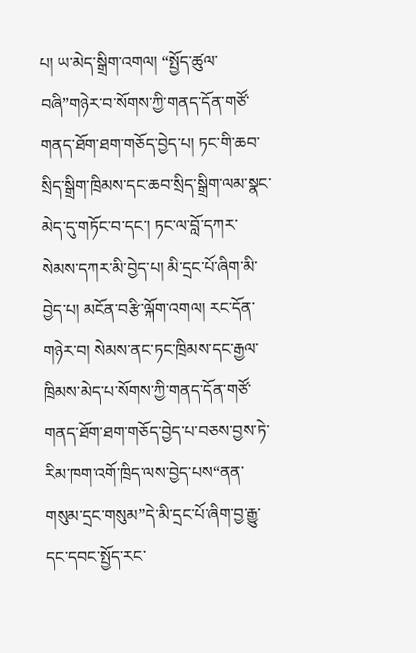པ། ཡ་མེད་སྒྲིག་འགལ། “སྤྱོད་ཚུལ་བཞི”གཉེར་བ་སོགས་ཀྱི་གནད་དོན་གཙོ་གནད་ཐོག་ཐག་གཅོད་བྱེད་པ། ཏང་གི་ཆབ་སྲིད་སྒྲིག་ཁྲིམས་དང་ཆབ་སྲིད་སྒྲིག་ལམ་སྣང་མེད་དུ་གཏོང་བ་དང་། ཏང་ལ་བློ་དཀར་སེམས་དཀར་མི་བྱེད་པ། མི་དྲང་པོ་ཞིག་མི་བྱེད་པ། མངོན་བརྩི་ལྐོག་འགལ། རང་དོན་གཉེར་བ། སེམས་ནང་ཏང་ཁྲིམས་དང་རྒྱལ་ཁྲིམས་མེད་པ་སོགས་ཀྱི་གནད་དོན་གཙོ་གནད་ཐོག་ཐག་གཅོད་བྱེད་པ་བཅས་བྱས་ཏེ་རིམ་ཁག་འགོ་ཁྲིད་ལས་བྱེད་པས“ནན་གསུམ་དྲང་གསུམ”དེ་མི་དྲང་པོ་ཞིག་བྱ་རྒྱུ་དང་དབང་སྤྱོད་རང་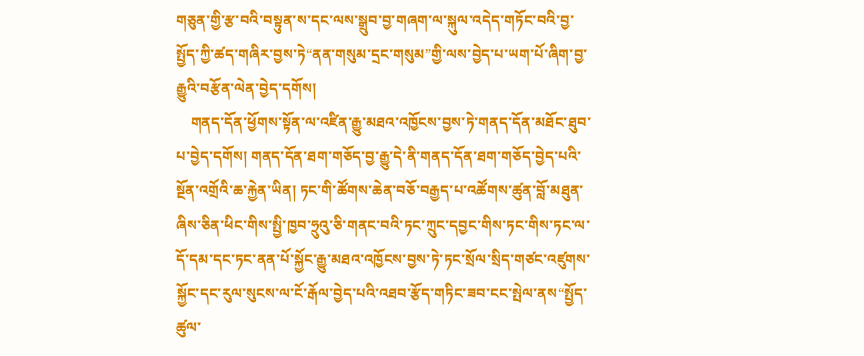གཅུན་གྱི་རྩ་བའི་བསྟུན་ས་དང་ལས་སྒྲུབ་བྱ་གཞག་ལ་སྐུལ་འདེད་གཏོང་བའི་བྱ་སྤྱོད་ཀྱི་ཚད་གཞིར་བྱས་ཏེ“ནན་གསུམ་དྲང་གསུམ”གྱི་ལས་བྱེད་པ་ཡག་པོ་ཞིག་བྱ་རྒྱུའི་བརྩོན་ལེན་བྱེད་དགོས།
    གནད་དོན་ཕྱོགས་སྟོན་ལ་འཛིན་རྒྱུ་མཐའ་འཁྱོངས་བྱས་ཏེ་གནད་དོན་མཐོང་ཐུབ་པ་བྱེད་དགོས། གནད་དོན་ཐག་གཅོད་བྱ་རྒྱུ་དེ་ནི་གནད་དོན་ཐག་གཅོད་བྱེད་པའི་སྔོན་འགྲོའི་ཆ་རྐྱེན་ཡིན། ཏང་གི་ཚོགས་ཆེན་བཅོ་བརྒྱད་པ་འཚོགས་ཚུན་བློ་མཐུན་ཞིས་ཅིན་ཕིང་གིས་སྤྱི་ཁྱབ་ཧྲུའུ་ཅི་གནང་བའི་ཏང་ཀྲུང་དབྱང་གིས་ཏང་གིས་ཏང་ལ་དོ་དམ་དང་ཏང་ནན་པོ་སྐྱོང་རྒྱུ་མཐའ་འཁྱོངས་བྱས་ཏེ་ཏང་སྲོལ་སྲིད་གཙང་འཛུགས་སྐྱོང་དང་རུལ་སུངས་ལ་ངོ་རྒོལ་བྱེད་པའི་འཐབ་རྩོད་གཏིང་ཟབ་ངང་སྤེལ་ནས“སྤྱོད་ཚུལ་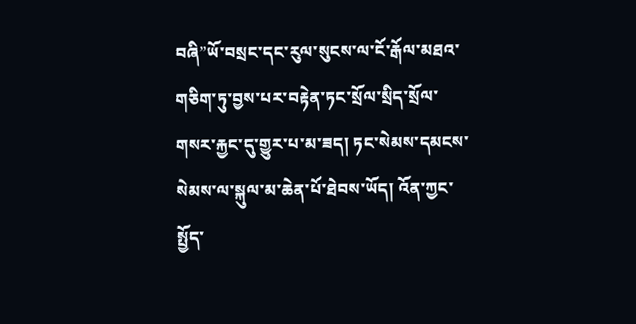བཞི”ཡོ་བསྲང་དང་རུལ་སུངས་ལ་ངོ་རྒོལ་མཐའ་གཅིག་ཏུ་བྱས་པར་བརྟེན་ཏང་སྲོལ་སྲིད་སྲོལ་གསར་རྐྱང་དུ་གྱུར་པ་མ་ཟད། ཏང་སེམས་དམངས་སེམས་ལ་སྐུལ་མ་ཆེན་པོ་ཐེབས་ཡོད། འོན་ཀྱང་སྤྱོད་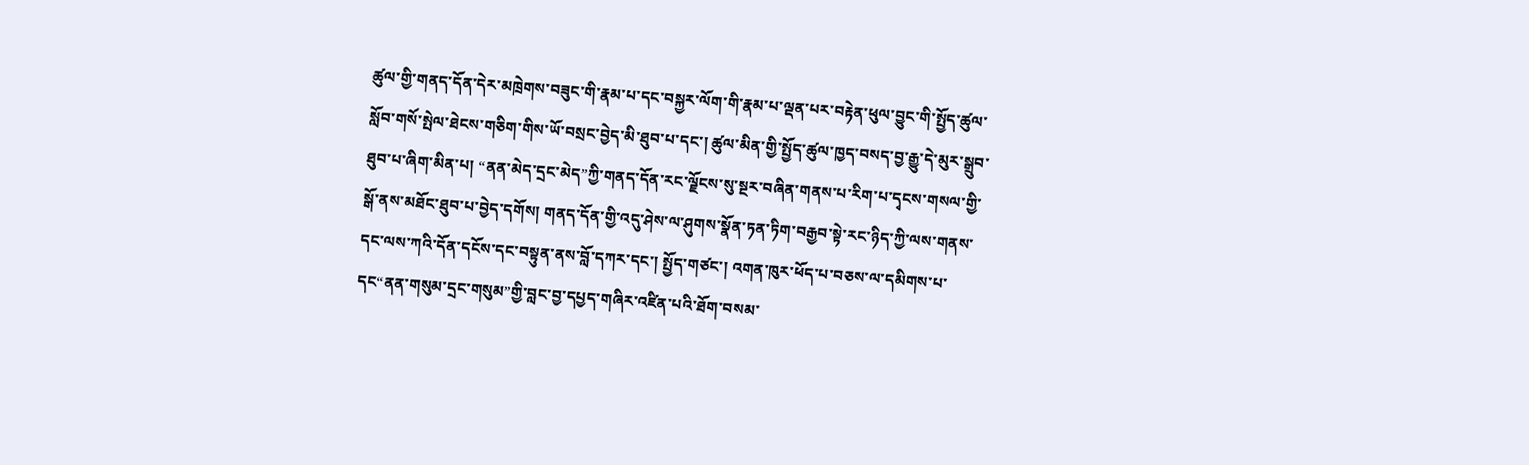ཚུལ་གྱི་གནད་དོན་དེར་མཁྲེགས་བཟུང་གི་རྣམ་པ་དང་བསྐྱར་ལོག་གི་རྣམ་པ་ལྡན་པར་བརྟེན་ཕུལ་བྱུང་གི་སྤྱོད་ཚུལ་སློབ་གསོ་སྤེལ་ཐེངས་གཅིག་གིས་ཡོ་བསྲང་བྱེད་མི་ཐུབ་པ་དང་། ཚུལ་མིན་གྱི་སྤྱོད་ཚུལ་ཁྱད་བསད་བྱ་རྒྱུ་དེ་མུར་སྒྲུབ་ཐུབ་པ་ཞིག་མིན་པ། “ནན་མེད་དྲང་མེད”ཀྱི་གནད་དོན་རང་ལྗོངས་སུ་སྔར་བཞིན་གནས་པ་རིག་པ་དྭངས་གསལ་གྱི་སྒོ་ནས་མཐོང་ཐུབ་པ་བྱེད་དགོས། གནད་དོན་གྱི་འདུ་ཤེས་ལ་ཤུགས་སྣོན་ཏན་ཏིག་བརྒྱབ་སྟེ་རང་ཉིད་ཀྱི་ལས་གནས་དང་ལས་ཀའི་དོན་དངོས་དང་བསྟུན་ནས་བློ་དཀར་དང་། སྤྱོད་གཙང་། འགན་ཁུར་ཕོད་པ་བཅས་ལ་དམིགས་པ་དང“ནན་གསུམ་དྲང་གསུམ”གྱི་བླང་བྱ་དཔྱད་གཞིར་འཛིན་པའི་ཐོག་བསམ་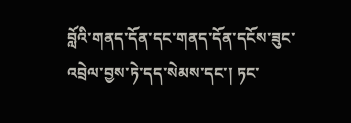བློའི་གནད་དོན་དང་གནད་དོན་དངོས་ཟུང་འབྲེལ་བྱས་ཏེ་དད་སེམས་དང་། ཏང་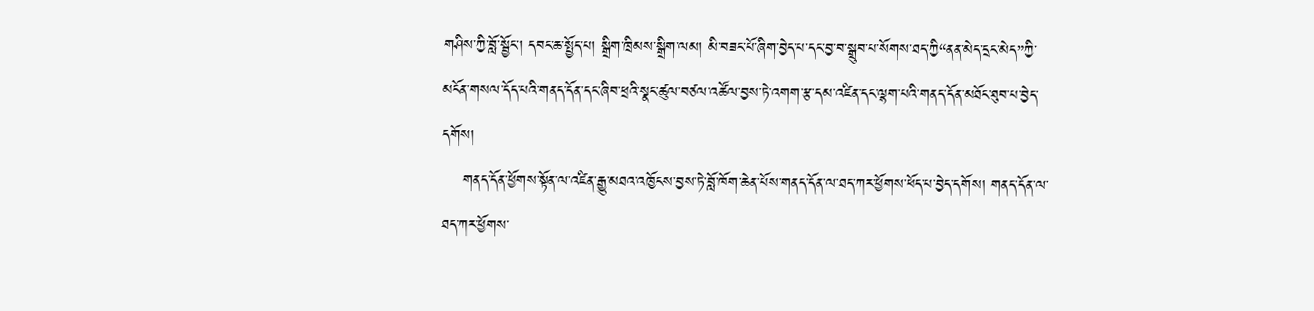གཤིས་ཀྱི་བློ་སྦྱོང་། དབང་ཆ་སྤྱོད་པ། སྒྲིག་ཁྲིམས་སྒྲིག་ལམ། མི་བཟང་པོ་ཞིག་བྱེད་པ་དང་བྱ་བ་སྒྲུབ་པ་སོགས་ཐད་ཀྱི“ནན་མེད་དྲང་མེད”ཀྱི་མངོན་གསལ་དོད་པའི་གནད་དོན་དང་ཞིབ་ཕྲའི་སྣང་ཚུལ་བཙལ་འཚོལ་བྱས་ཏེ་འགག་རྩ་དམ་འཛིན་དང་ལྷག་པའི་གནད་དོན་མཐོང་ཐུབ་པ་བྱེད་དགོས།
    གནད་དོན་ཕྱོགས་སྟོན་ལ་འཛིན་རྒྱུ་མཐའ་འཁྱོངས་བྱས་ཏེ་བློ་ཁོག་ཆེན་པོས་གནད་དོན་ལ་ཐད་ཀར་ཕྱོགས་ཕོད་པ་བྱེད་དགོས། གནད་དོན་ལ་ཐད་ཀར་ཕྱོགས་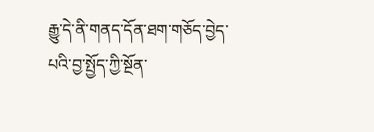རྒྱུ་དེ་ནི་གནད་དོན་ཐག་གཅོད་བྱེད་པའི་བྱ་སྤྱོད་ཀྱི་སྔོན་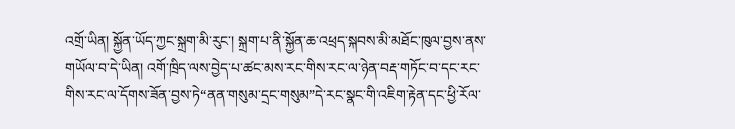འགྲོ་ཡིན། སྐྱོན་ཡོད་ཀྱང་སྐྲག་མི་རུང་། སྐྲག་པ་ནི་སྐྱོན་ཆ་འཕྲད་སྐབས་མི་མཐོང་ཁུལ་བྱས་ནས་གཡོལ་བ་དེ་ཡིན། འགོ་ཁྲིད་ལས་བྱེད་པ་ཚང་མས་རང་གིས་རང་ལ་ཉེན་བརྡ་གཏོང་བ་དང་རང་གིས་རང་ལ་དོགས་ཟོན་བྱས་ཏེ“ནན་གསུམ་དྲང་གསུམ”དེ་རང་སྣང་གི་འཇིག་རྟེན་དང་ཕྱི་རོལ་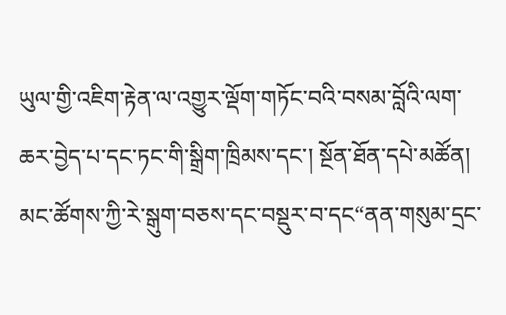ཡུལ་གྱི་འཇིག་རྟེན་ལ་འགྱུར་ལྡོག་གཏོང་བའི་བསམ་བློའི་ལག་ཆར་བྱེད་པ་དང་ཏང་གི་སྒྲིག་ཁྲིམས་དང་། སྔོན་ཐོན་དཔེ་མཚོན། མང་ཚོགས་ཀྱི་རེ་སྒུག་བཅས་དང་བསྡུར་བ་དང“ནན་གསུམ་དྲང་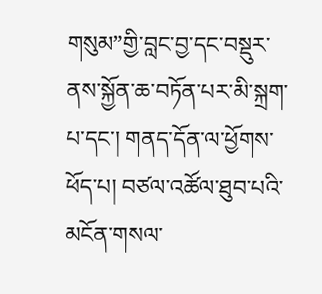གསུམ”གྱི་བླང་བྱ་དང་བསྡུར་ནས་སྐྱོན་ཆ་བཏོན་པར་མི་སྐྲག་པ་དང་། གནད་དོན་ལ་ཕྱོགས་ཕོད་པ། བཙལ་འཚོལ་ཐུབ་པའི་མངོན་གསལ་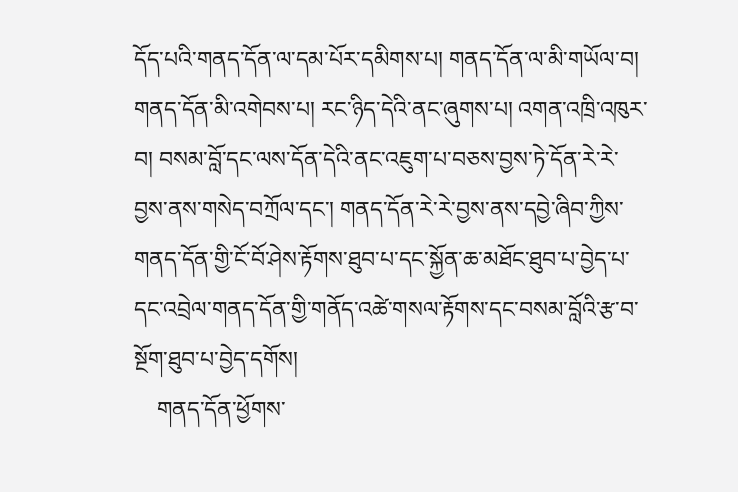དོད་པའི་གནད་དོན་ལ་དམ་པོར་དམིགས་པ། གནད་དོན་ལ་མི་གཡོལ་བ། གནད་དོན་མི་འགེབས་པ། རང་ཉིད་དེའི་ནང་ཞུགས་པ། འགན་འཁྲི་འཁུར་བ། བསམ་བློ་དང་ལས་དོན་དེའི་ནང་འཇུག་པ་བཅས་བྱས་ཏེ་དོན་རེ་རེ་བྱས་ནས་གསེད་བཀྲོལ་དང་། གནད་དོན་རེ་རེ་བྱས་ནས་དབྱེ་ཞིབ་ཀྱིས་གནད་དོན་གྱི་ངོ་བོ་ཤེས་རྟོགས་ཐུབ་པ་དང་སྐྱོན་ཆ་མཐོང་ཐུབ་པ་བྱེད་པ་དང་འབྲེལ་གནད་དོན་གྱི་གནོད་འཚེ་གསལ་རྟོགས་དང་བསམ་བློའི་རྩ་བ་སྔོག་ཐུབ་པ་བྱེད་དགོས།
    གནད་དོན་ཕྱོགས་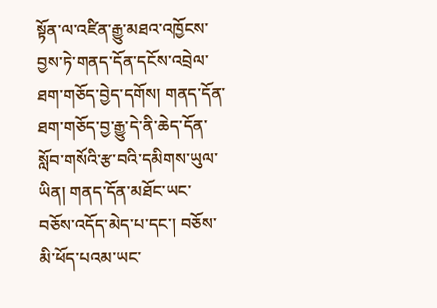སྟོན་ལ་འཛིན་རྒྱུ་མཐའ་འཁྱོངས་བྱས་ཏེ་གནད་དོན་དངོས་འབྲེལ་ཐག་གཅོད་བྱེད་དགོས། གནད་དོན་ཐག་གཅོད་བྱ་རྒྱུ་དེ་ནི་ཆེད་དོན་སློབ་གསོའི་རྩ་བའི་དམིགས་ཡུལ་ཡིན། གནད་དོན་མཐོང་ཡང་བཅོས་འདོད་མེད་པ་དང་། བཅོས་མི་ཕོད་པའམ་ཡང་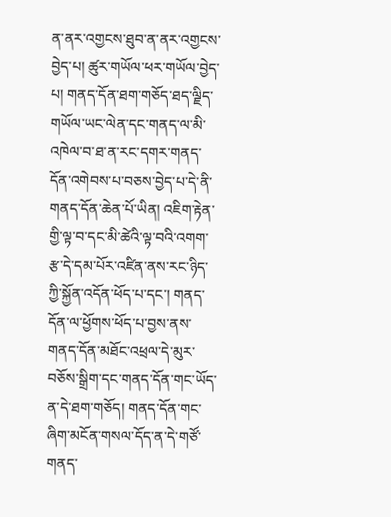ན་ནར་འགྱངས་ཐུབ་ན་ནར་འགྱངས་བྱེད་པ། ཚུར་གཡོལ་ཕར་གཡོལ་བྱེད་པ། གནད་དོན་ཐག་གཅོད་ཐད་ལྗིད་གཡོལ་ཡང་ལེན་དང་གནད་ལ་མི་འཁེལ་བ་ཐ་ན་རང་དགར་གནད་དོན་འགེབས་པ་བཅས་བྱེད་པ་དེ་ནི་གནད་དོན་ཆེན་པོ་ཡིན། འཇིག་རྟེན་གྱི་ལྟ་བ་དང་མི་ཚེའི་ལྟ་བའི་འགག་རྩ་དེ་དམ་པོར་འཛིན་ནས་རང་ཉིད་ཀྱི་སྐྱོན་འདོན་ཕོད་པ་དང་། གནད་དོན་ལ་ཕྱོགས་ཕོད་པ་བྱས་ནས་གནད་དོན་མཐོང་འཕྲལ་དེ་མུར་བཅོས་སྒྲིག་དང་གནད་དོན་གང་ཡོད་ན་དེ་ཐག་གཅོད། གནད་དོན་གང་ཞིག་མངོན་གསལ་དོད་ན་དེ་གཙོ་གནད་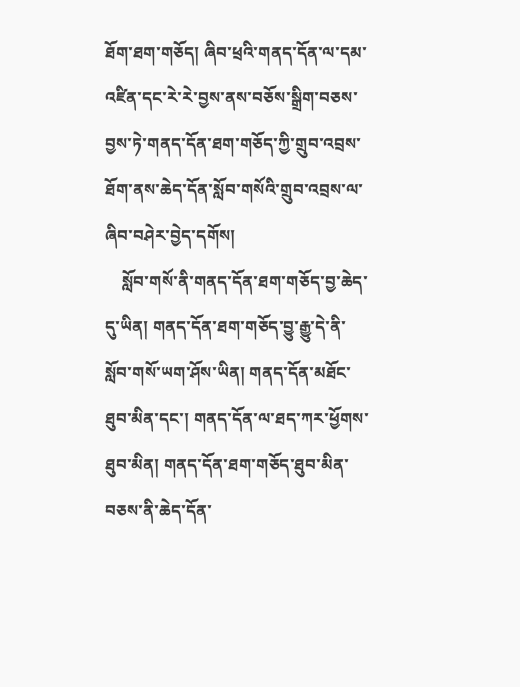ཐོག་ཐག་གཅོད། ཞིབ་ཕྲའི་གནད་དོན་ལ་དམ་འཛིན་དང་རེ་རེ་བྱས་ནས་བཅོས་སྒྲིག་བཅས་བྱས་ཏེ་གནད་དོན་ཐག་གཅོད་ཀྱི་གྲུབ་འབྲས་ཐོག་ནས་ཆེད་དོན་སློབ་གསོའི་གྲུབ་འབྲས་ལ་ཞིབ་བཤེར་བྱེད་དགོས།
    སློབ་གསོ་ནི་གནད་དོན་ཐག་གཅོད་བྱ་ཆེད་དུ་ཡིན། གནད་དོན་ཐག་གཅོད་བྱུ་རྒྱུ་དེ་ནི་སློབ་གསོ་ཡག་ཤོས་ཡིན། གནད་དོན་མཐོང་ཐུབ་མིན་དང་། གནད་དོན་ལ་ཐད་ཀར་ཕྱོགས་ཐུབ་མིན། གནད་དོན་ཐག་གཅོད་ཐུབ་མིན་བཅས་ནི་ཆེད་དོན་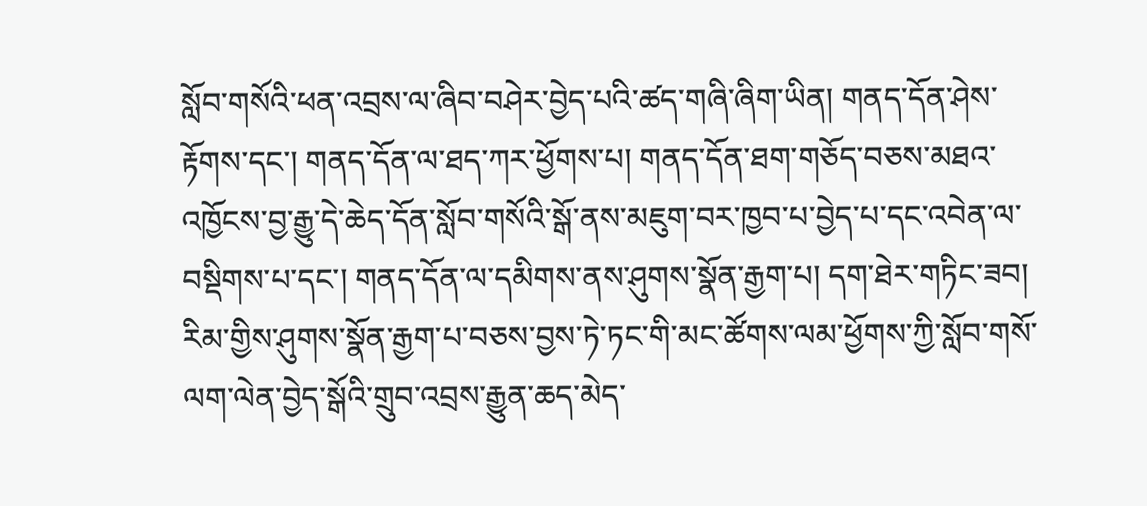སློབ་གསོའི་ཕན་འབྲས་ལ་ཞིབ་བཤེར་བྱེད་པའི་ཚད་གཞི་ཞིག་ཡིན། གནད་དོན་ཤེས་རྟོགས་དང་། གནད་དོན་ལ་ཐད་ཀར་ཕྱོགས་པ། གནད་དོན་ཐག་གཅོད་བཅས་མཐའ་འཁྱོངས་བྱ་རྒྱུ་དེ་ཆེད་དོན་སློབ་གསོའི་སྒོ་ནས་མཇུག་བར་ཁྱབ་པ་བྱེད་པ་དང་འབེན་ལ་བསྡིགས་པ་དང་། གནད་དོན་ལ་དམིགས་ནས་ཤུགས་སྣོན་རྒྱག་པ། དག་ཐེར་གཏིང་ཟབ། རིམ་གྱིས་ཤུགས་སྣོན་རྒྱག་པ་བཅས་བྱས་ཏེ་ཏང་གི་མང་ཚོགས་ལམ་ཕྱོགས་ཀྱི་སློབ་གསོ་ལག་ལེན་བྱེད་སྒོའི་གྲུབ་འབྲས་རྒྱུན་ཆད་མེད་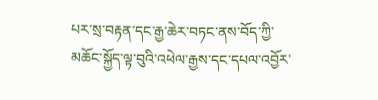པར་སྲ་བརྟན་དང་རྒྱ་ཆེར་བཏང་ནས་བོད་ཀྱི་མཆོང་སྐྱོད་ལྟ་བུའི་འཕེལ་རྒྱས་དང་དཔལ་འབྱོར་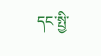དང་སྤྱི་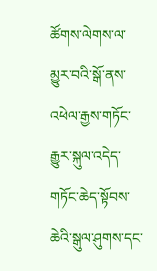ཚོགས་ལེགས་ལ་མྱུར་བའི་སྒོ་ནས་འཕེལ་རྒྱས་གཏོང་རྒྱུར་སྐུལ་འདེད་གཏོང་ཆེད་སྟོབས་ཆེའི་སྒུལ་ཤུགས་དང་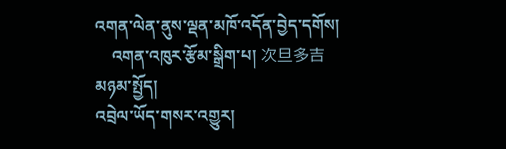འགན་ལེན་ནུས་ལྡན་མཁོ་འདོན་བྱེད་དགོས།
    འགན་འཁུར་རྩོམ་སྒྲིག་པ། 次旦多吉
མཉམ་སྤྱོད།
འབྲེལ་ཡོད་གསར་འགྱུར།